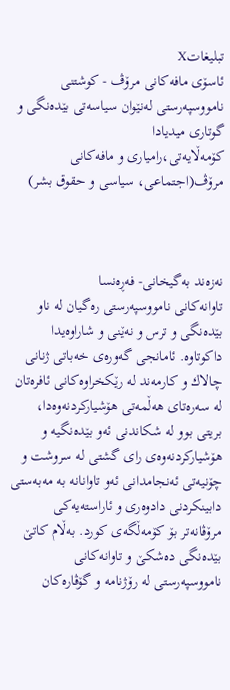تبليغاتX
ئاسۆی مافه‌کانی مرۆڤ - كوشتنی نامووسپه‌‌رستی له‌‌نێوان سیاسه‌‌تی بێده‌‌نگی و گوتاری میدیادا
كۆمه‌ڵایه‌تی،رامیاری و مافه‌کانی مرۆڤ(اجتماعی، سیاسی و حقوق بشر)



نه‌‌زه‌‌ند به‌‌گیخانی- فه‌‌ڕه‌‌نسا
تاوانه‌‌كانی نامووسپه‌‌رستی ره‌‌گیان له‌‌ ناو بێده‌‌نگی و ترس و نه‌ێنی و شاراوه‌‌یدا داكوتاوه‌‌. ئامانجی گه‌‌وره‌‌ی خه‌‌باتی ژنانی چالاك و كارمه‌‌ند له‌‌ رێكخراوه‌‌كانی ئافره‌‌تان له‌‌ سه‌‌ره‌‌تای هه‌‌ڵمه‌‌تی هۆشیاركردنه‌‌وه‌‌دا، بریتی بوو له‌‌ شكاندنی ئه‌‌و بێده‌‌نگیه‌‌ و هۆشیاركردنه‌‌وه‌‌ی رای گشتی له‌‌ سروشت و چۆنیه‌‌تی ئه‌‌نجامدانی ئه‌‌و تاوانانه‌‌ به‌‌ مه‌‌به‌‌ستی دابینكردنی دادوه‌‌ری و ئاراسته‌‌یه‌‌كی مرۆڤانه‌‌تر ‌بۆ كۆمه‌‌ڵگه‌‌ی كورد. به‌ڵام كاتێ بێده‌‌نگی ده‌‌شكێ و تاوانه‌‌كانی نامووسپه‌‌رستی له‌‌ رۆژنامه‌‌ و گۆڤاره‌‌كان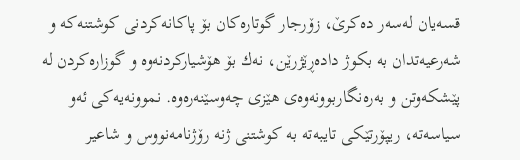قسه‌‌یان له‌‌سه‌‌ر ده‌‌كرێ، زۆرجار گوتاره‌‌كان بۆ پاكانه‌‌كردنی كوشتنه‌‌كه‌‌ و شه‌‌رعیه‌‌تدان‌ به‌‌ بكوژ داده‌‌ڕێژرێن، نه‌‌ك بۆ هۆشیاركردنه‌‌وه‌‌ و گوزاره‌‌كردن‌ له‌‌ پێشكه‌‌وتن و به‌‌ره‌‌نگاربوونه‌‌وه‌‌ی هێزی چه‌‌وسێنه‌‌ره‌‌وه‌‌. نموونه‌‌یه‌‌كی ئه‌‌و سیاسه‌‌ته‌‌، ریپۆرتێكی تایبه‌‌ته‌‌ به‌‌ كوشتنی ژنه‌‌ رۆژنامه‌‌نووس و شاعیر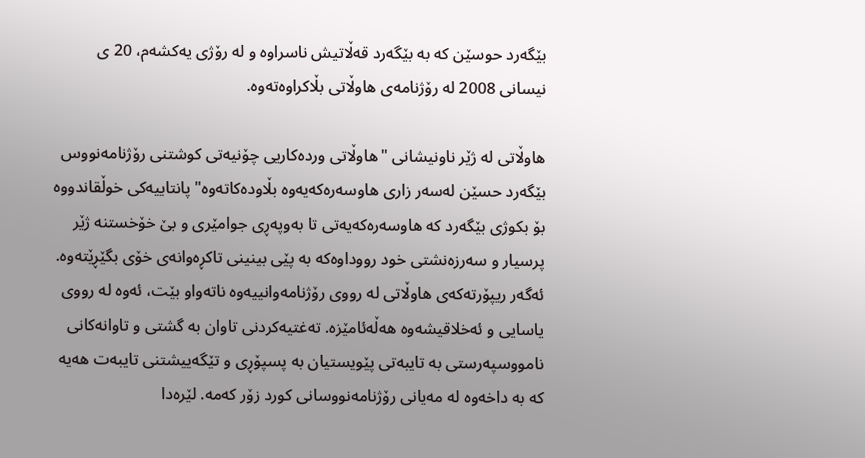بێگه‌‌رد حوسێن كه‌‌ به‌‌ بێگه‌‌رد قه‌ڵاتیش ناسراوه‌‌ ‌و له‌‌ رۆژی یه‌‌‌كشه‌‌م، 20 ی نیسانی 2008 له‌‌ رۆژنامه‌‌ی‌ هاوڵاتی بڵاكراوه‌‌ته‌‌وه‌‌.

هاوڵاتی له‌‌ ژێر ناونیشانی "هاوڵاتی ورد‌ه‌‌كاریی چۆنیه‌‌تی كوشتنی رۆژنامه‌‌نووس بێگه‌‌رد حسێن له‌‌سه‌‌ر زاری هاوسه‌‌ره‌‌كه‌‌یه‌‌وه‌‌ بڵاوده‌‌كاته‌‌وه‌‌" پانتاییه‌‌كی خوڵقاندووه‌‌ بۆ بكوژی بێگه‌‌رد كه‌‌ هاوسه‌‌ره‌‌كه‌‌یه‌‌تی تا به‌‌وپه‌‌ڕی جوامێری و بێ خۆخستنه‌‌ ژێر پرسیار و سه‌‌رزه‌‌نشتی خود رووداوه‌‌كه‌‌ به‌ پێی بینینی تاكڕه‌‌وانه‌‌ی خۆی بگێڕێته‌‌وه‌‌. ئه‌‌گه‌‌ر ریپۆرته‌‌كه‌‌ی هاوڵاتی‌ له‌‌ رووی رۆژنامه‌‌‌وانییه‌‌وه‌‌ ناته‌‌واو بێت، ئه‌‌وه‌‌ له‌‌ رووی یاسایی و ئه‌‌خلاقیشه‌‌وه‌‌ هه‌‌ڵه‌‌ئامێزه‌‌. ته‌‌غتیه‌‌كردنی تاوان به‌‌ گشتی و تاوانه‌‌كانی نامووسپه‌‌رستی به‌‌ تایبه‌‌تی پێویستیان به‌‌ پسپۆڕی و تێگه‌‌ییشتنی تایبه‌‌ت هه‌‌یه‌‌ كه‌ به‌‌ داخه‌‌وه‌‌ له‌‌ مه‌‌یانی رۆژنامه‌‌نووسانی كورد زۆر كه‌‌مه‌‌. لێره‌‌دا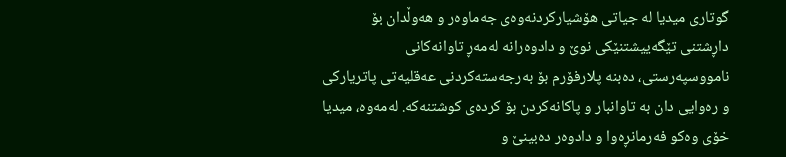گوتاری میدیا له‌‌ جیاتی هۆشیاركردنه‌‌وه‌‌ی جه‌‌ماوه‌‌ر و هه‌وڵدان بۆ داڕشتنی تێگه‌‌ییشتنێكی نوێ و دادوه‌‌رانه‌‌ له‌‌مه‌‌ڕ تاوانه‌‌كانی نامووسپه‌‌رستی، ده‌‌بنه‌‌ پلارفۆرم بۆ به‌‌رجه‌‌سته‌‌كردنی‌ عه‌‌قلیه‌‌تی پاتریاركی و ره‌‌وایی دان به‌‌ تاوانبار و پاكانه‌‌كردن بۆ كرده‌‌ی كوشتنه‌‌كه‌‌. له‌‌مه‌‌‌وه‌‌، میدیا خۆی وه‌‌كو فه‌‌رمانڕه‌‌وا و دادوه‌‌ر ده‌‌بینێ و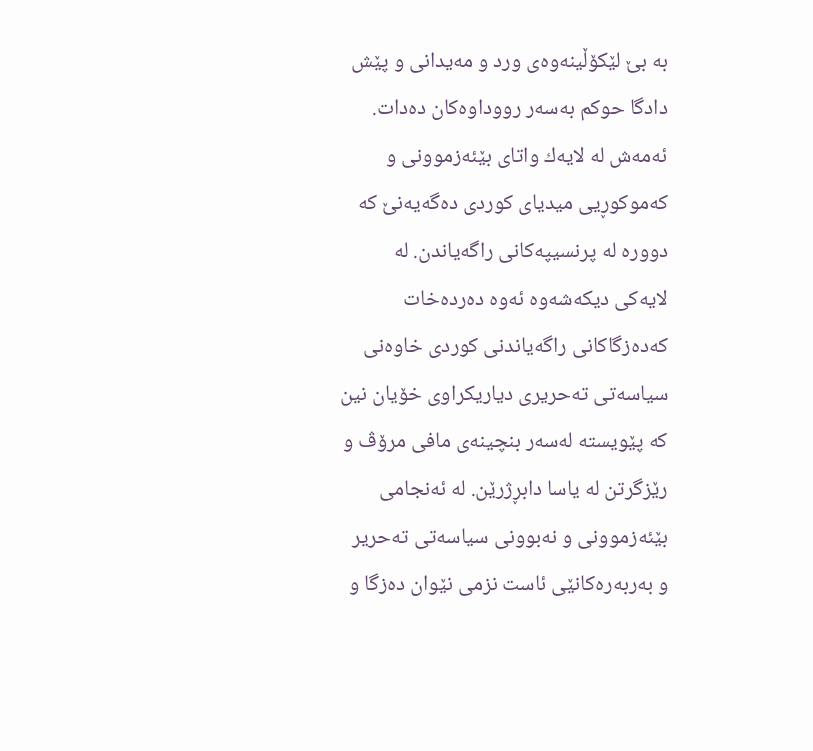به‌‌ بێ لێكۆڵینه‌‌وه‌‌ی ورد و مه‌‌یدانی و پێش دادگا حوكم به‌‌سه‌‌ر رووداوه‌‌كان ده‌‌دات. ئه‌‌مه‌‌ش له‌‌ لایه‌‌ك واتای بێئه‌‌زموونی و كه‌‌موكوڕیی میدیای كوردی ده‌‌گه‌‌یه‌‌نێ كه‌‌ دووره‌‌ له‌‌ پرنسیپه‌‌كانی راگه‌‌یاندن. له‌‌ لایه‌‌كی دیكه‌‌شه‌‌‌وه‌‌ ئه‌‌وه‌‌ ده‌‌رده‌‌خات كه‌‌ده‌‌زگاكانی راگه‌‌یاندنی كوردی خاوه‌‌نی سیاسه‌‌تی ته‌‌حریری دیاریكراوی خۆیان نین كه‌ پێویسته‌‌ له‌‌سه‌‌ر بنچینه‌‌ی مافی مرۆڤ و رێزگرتن له‌‌ یاسا دابڕژرێن. له‌‌ ئه‌‌نجامی بێئه‌‌زموونی و نه‌‌بوونی سیاسه‌‌تی ته‌‌حریر‌ و به‌‌ربه‌‌ره‌‌كانێی ئاست نزمی نێوان ده‌‌زگا و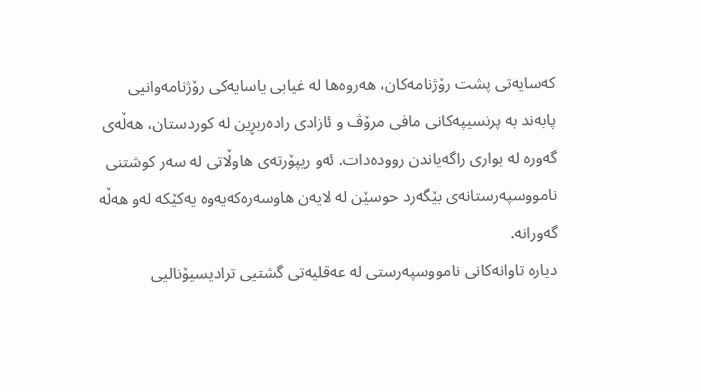كه‌‌سایه‌‌تی پشت رۆژنامه‌‌كان، هه‌‌روه‌‌ها له‌‌ غیابی یاسایه‌‌كی رۆژنامه‌‌وانیی پابه‌‌ند به‌‌ پرنسیپه‌‌كانی مافی مرۆڤ و ئازادی راده‌‌ربڕین له‌‌ كوردستان، هه‌‌ڵه‌‌ی گه‌‌وره‌‌ له‌‌ بواری راگه‌‌یاندن رووده‌‌دات. ئه‌‌و ریپۆرته‌‌ی هاوڵاتی‌ له‌‌ سه‌‌ر كوشتنی نامووسپه‌‌رستانه‌‌ی بێگه‌‌رد حوسێن له‌ ‌لایه‌‌ن هاوسه‌‌ره‌‌كه‌‌یه‌‌وه‌‌ یه‌‌كێكه‌‌ له‌‌و هه‌‌ڵه‌‌ گه‌‌ورانه‌‌.
دیاره‌‌ تاوانه‌‌كانی نامووسپه‌‌رستی له‌‌ عه‌‌قلیه‌‌تی گشتیی ترادیسیۆنالیی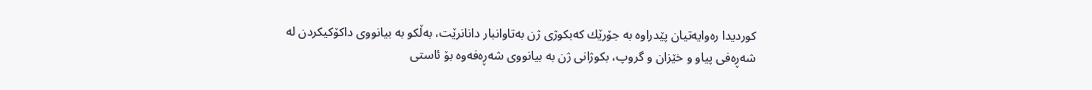كوردیدا ره‌‌وایه‌‌تیان پێدراوه‌‌ به‌‌ جۆرێك كه‌بكوژی ژن به‌‌تاوانبار دانانرێت، به‌‌ڵكو به‌‌ بیانووی داكۆكیكردن له‌‌ شه‌‌ڕه‌‌فی پیاو و خێزان و گروپ، بكوژانی ژن به‌‌ بیانووی شه‌‌ڕه‌‌فه‌‌وه‌‌ بۆ ئاستی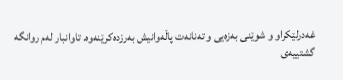غه‌‌درلێكراو و شوێنی به‌‌زه‌‌یی و ته‌‌نانه‌‌ت پاڵه‌‌وانیش به‌‌رزده‌‌كرێنه‌‌وه‌. تاوانبار له‌‌م روانگه‌‌ گشتییه‌‌ی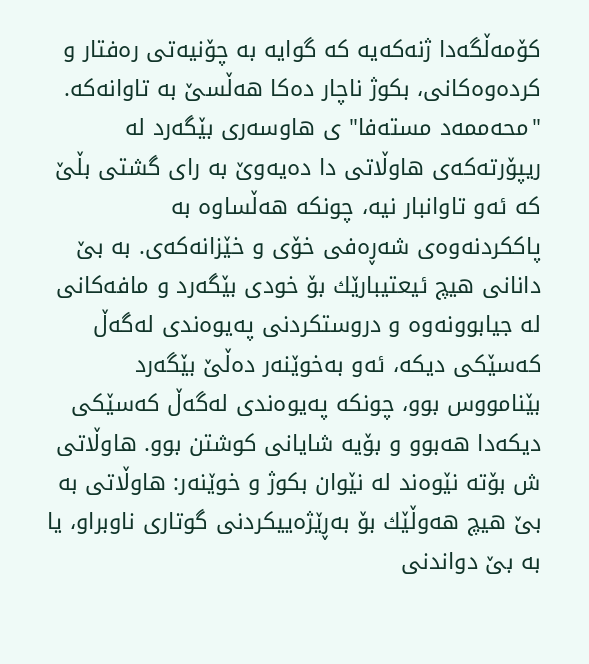كۆمه‌‌ڵگه‌‌دا ژنه‌‌‌كه‌‌یه‌‌ كه‌‌ گوایه‌‌ به‌‌ چۆنیه‌‌تی ره‌‌فتار و كرده‌‌وه‌‌كانی، بكوژ ناچار ده‌‌كا هه‌‌ڵسێ به‌‌ تاوانه‌‌كه‌‌. "محه‌‌ممه‌‌د مسته‌‌فا" ی هاوسه‌‌ری بێگه‌‌رد له‌‌ ریپۆرته‌‌كه‌‌ی هاوڵاتی‌ دا ده‌‌یه‌‌وێ به‌‌ رای گشتی بڵێ كه‌‌ ئه‌‌و تاوانبار نیه‌‌، چونكه‌‌ هه‌‌ڵساوه‌‌ به‌‌ پاككردنه‌‌وه‌‌ی شه‌‌ڕه‌‌فی خۆی و خێزانه‌‌كه‌‌ی. به‌‌ بێ دانانی هیچ ئیعتیبارێك بۆ خودی بێگه‌‌رد و مافه‌‌كانی له‌‌ جیابوونه‌‌وه‌‌ و دروستكردنی په‌‌یوه‌‌ندی له‌‌گه‌‌ڵ كه‌‌سێكی دیكه‌‌، ئه‌‌و به‌‌خوێنه‌‌ر ده‌‌ڵێ بێگه‌‌رد بێنامووس بوو، چونكه‌‌ په‌‌یوه‌‌ندی له‌‌گه‌‌ڵ كه‌‌سێكی دیكه‌‌دا هه‌‌بوو و بۆیه‌‌ شایانی كوشتن بوو. هاوڵاتی‌ ش بۆته‌‌ نێوه‌‌ند له‌ ‌نێوان بكوژ و خوێنه‌‌ر: هاوڵاتی‌ به‌‌ بێ هیچ هه‌‌وڵێك بۆ به‌‌ڕێژه‌‌ییكردنی گوتاری ناوبراو، یا به‌‌ بێ دواندنی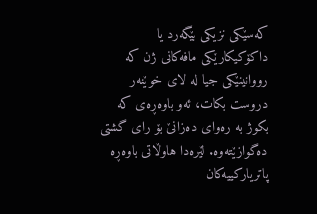كه‌‌سێكی نزیكی بێگه‌‌رد یا داكۆكیكارێكی مافه‌‌كانی ژن كه‌‌ رووانینێكی جیا له‌‌ لای خوێنه‌‌ر دروست بكات، ئه‌‌و باوه‌‌ڕه‌‌ی كه‌‌ بكوژ به‌‌ ره‌‌وای ده‌‌زانێ بۆ رای گشتی ده‌‌گوازێته‌‌وه‌‌‌‌. لێره‌‌دا هاوڵاتی‌ باوه‌‌ڕه‌‌ پاتریاركییه‌‌كان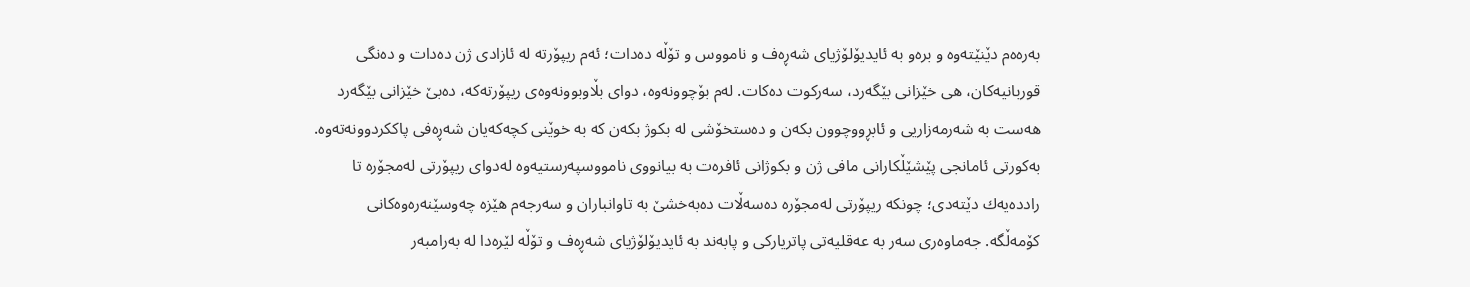به‌‌ره‌ه‌‌م دێنێته‌‌وه‌‌ و بره‌‌و به‌‌ ئایدیۆلۆژیای شه‌‌ڕه‌‌ف و نامووس و تۆڵه‌ ده‌‌دات؛ ئه‌‌م ریپۆرته‌‌ له‌‌ ئازادی ژن ده‌‌دات و ده‌‌نگی قوربانیه‌‌كان، هی خێزانی بێگه‌‌رد، سه‌‌ركوت ده‌‌كات. له‌‌م بۆچوونه‌‌وه‌‌، ‌دوای بڵاوبوونه‌‌وه‌‌ی ریپۆرته‌‌كه‌‌، ده‌‌بێ خێزانی بێگه‌‌رد هه‌‌ست به‌‌ شه‌‌رمه‌‌زاریی و ئابڕووچوون بكه‌‌ن و ده‌‌ستخۆشی له‌‌ بكوژ بكه‌‌ن كه‌‌ به‌‌ خوێنی كچه‌‌كه‌‌یان شه‌‌ڕه‌‌فی پاككردوونه‌‌ته‌‌وه‌‌. به‌‌كورتی ئامانجی پێشێڵكارانی مافی ژن و بكوژانی ئافره‌‌ت به‌‌ بیانووی نامووسپه‌‌رستیه‌‌وه‌‌ له‌‌دوای ریپۆرتی له‌‌مجۆره‌‌ تا رادده‌‌یه‌‌ك دێته‌‌دی؛ چونكه‌‌ ریپۆرتی له‌‌مجۆره‌‌ ده‌‌سه‌ڵات ده‌‌به‌‌خشێ به‌‌ تاوانباران و سه‌‌رجه‌‌م هێزه‌‌ چه‌‌وسێنه‌‌ره‌‌وه‌‌كانی كۆمه‌‌ڵگه‌‌. جه‌‌ماوه‌‌ری سه‌‌ر به‌‌ عه‌‌قلیه‌‌تی پاتریاركی و پابه‌‌ند به‌‌ ئایدیۆلۆژیای شه‌‌ڕه‌‌ف و تۆڵه‌‌ لێره‌‌دا له‌ ‌به‌‌رامبه‌‌ر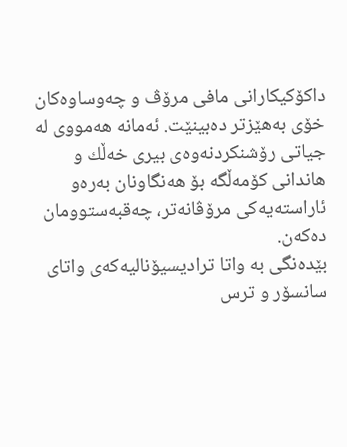داكۆكیكارانی مافی مرۆڤ و چه‌‌وساوه‌‌كان خۆی به‌‌هێزتر ده‌‌بینێت. ئه‌‌مانه‌‌ هه‌‌مووی له‌‌ جیاتی رۆشنكردنه‌‌وه‌‌ی بیری خه‌‌ڵك و هاندانی كۆمه‌‌ڵگه‌‌ بۆ هه‌‌نگاونان به‌‌ره‌‌و ئاراسته‌‌یه‌‌كی مرۆڤانه‌‌تر‌، چه‌‌قبه‌‌ستوومان ده‌‌كه‌‌ن.
بێده‌‌نگی به‌‌ واتا ترادیسیۆنالیه‌‌كه‌‌ی واتای سانسۆر و ترس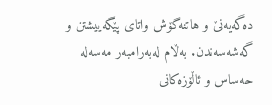ده‌‌گه‌‌یه‌‌نێ و هاتنه‌‌گۆش واتای پێگه‌‌ییشتن و گه‌‌شه‌‌سه‌‌ندن. به‌ڵام له‌‌به‌‌رامبه‌‌ر مه‌‌سه‌‌له‌‌ حه‌‌ساس و ئاڵۆزه‌‌كانی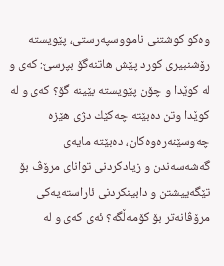وه‌‌كو كوشتنی نامووسپه‌‌رستی، پێویسته‌‌ رۆشنبیری كورد پێش هاتنه‌‌گۆ بپرسێ: كه‌‌ی و له‌‌ كوێدا و چۆن پێویسته‌‌ بێینه‌‌ گۆ؟ كه‌‌ی و له‌‌ كوێدا وتن ده‌‌بێته‌‌ چه‌‌كێك دژی هێزه‌‌ چه‌‌وسێنه‌‌ره‌‌وه‌‌كان، ده‌‌بێته‌‌ مایه‌‌ی گه‌‌شه‌‌سه‌‌ندن و زیادكردنی توانای مرۆڤ بۆ تێگه‌‌ییشتن و دابینكردنی ئاراسته‌‌یه‌‌كی مرۆڤانه‌‌‌تر بۆ كۆمه‌‌ڵگه‌‌؟ ئه‌‌ی كه‌‌ی و له‌‌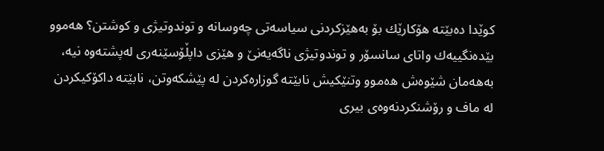كوێدا ده‌‌بێته‌‌ هۆكارێك بۆ به‌‌هێزكردنی سیاسه‌‌تی چه‌‌وسانه‌‌ و توندوتیژی و كوشتن؟ هه‌‌موو بێده‌‌نگییه‌‌ك واتای سانسۆر و توندوتیژی ناگه‌‌یه‌‌نێ و هێزی داپڵۆسێنه‌‌ری له‌‌پشته‌‌وه‌‌ نیه‌‌، به‌‌هه‌‌مان شێوه‌‌ش ه‌ه‌‌موو وتنێكیش نابێته‌‌ گوزاره‌‌كردن له‌‌ پێشكه‌‌وتن، نابێته‌‌ داكۆكیكردن له‌‌ ماف و رۆشنكردنه‌‌وه‌‌ی بیری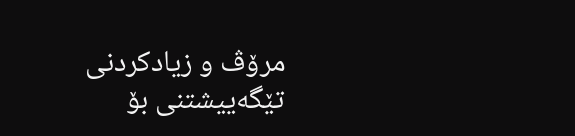مرۆڤ و زیادكردنی تێگه‌‌ییشتنی بۆ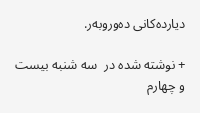دیارده‌‌كانی ده‌‌وروبه‌‌ر.

+ نوشته شده در  سه شنبه بیست و چهارم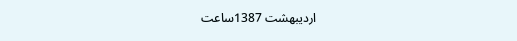اردیبهشت 1387ساعت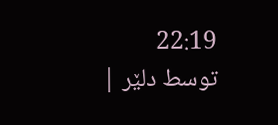22:19  توسط دلێر |